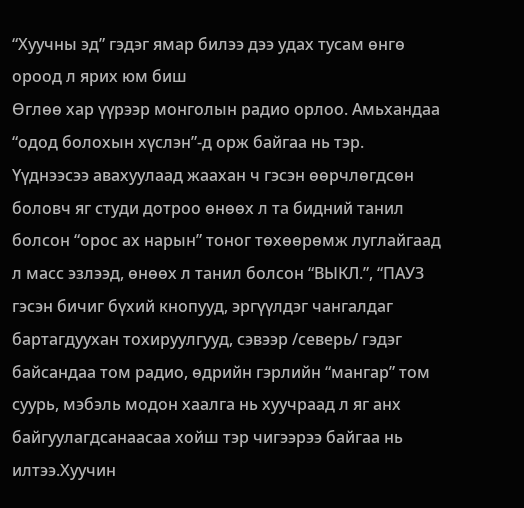“Хуучны эд” гэдэг ямар билээ дээ удах тусам өнгө ороод л ярих юм биш
Өглөө хар үүрээр монголын радио орлоо. Амьхандаа “одод болохын хүслэн”-д орж байгаа нь тэр. Үүднээсээ авахуулаад жаахан ч гэсэн өөрчлөгдсөн боловч яг студи дотроо өнөөх л та бидний танил болсон “орос ах нарын” тоног төхөөрөмж луглайгаад л масс эзлээд, өнөөх л танил болсон “ВЫКЛ.”, “ПАУЗ гэсэн бичиг бүхий кнопууд, эргүүлдэг чангалдаг бартагдуухан тохируулгууд, сэвээр /северь/ гэдэг байсандаа том радио, өдрийн гэрлийн “мангар” том суурь, мэбэль модон хаалга нь хуучраад л яг анх байгуулагдсанаасаа хойш тэр чигээрээ байгаа нь илтээ.Хуучин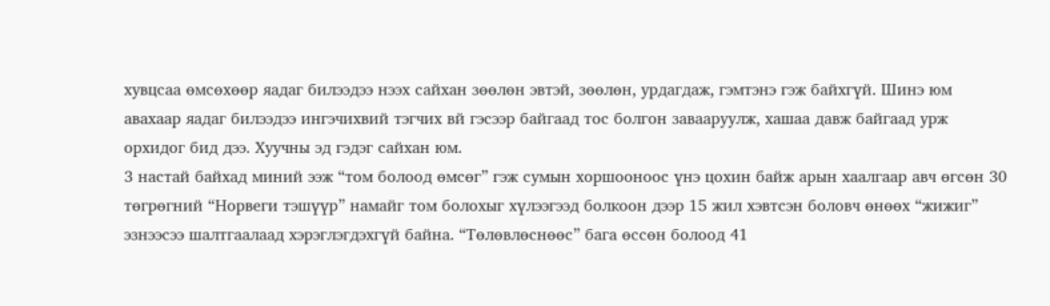хувцсаа өмсөхөөр яадаг билээдээ нээх сайхан зөөлөн эвтэй, зөөлөн, урдагдаж, гэмтэнэ гэж байхгүй. Шинэ юм авахаар яадаг билээдээ ингэчихвий тэгчих вй гэсээр байгаад тос болгон завааруулж, хашаа давж байгаад урж орхидог бид дээ. Хуучны эд гэдэг сайхан юм.
3 настай байхад миний ээж “том болоод өмсөг” гэж сумын хоршооноос үнэ цохин байж арын хаалгаар авч өгсөн 30 төгрөгний “Норвеги тэшүүр” намайг том болохыг хүлээгээд болкоон дээр 15 жил хэвтсэн боловч өнөөх “жижиг” эзнээсээ шалтгаалаад хэрэглэгдэхгүй байна. “Төлөвлөснөөс” бага өссөн болоод 41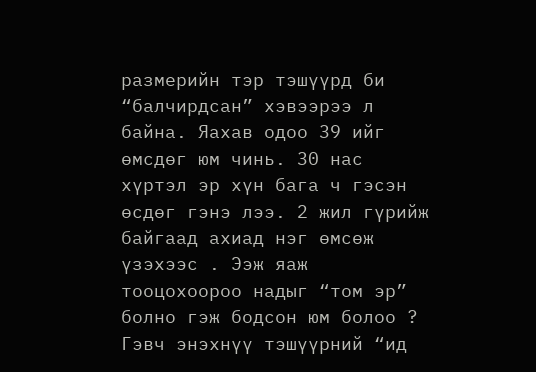размерийн тэр тэшүүрд би “балчирдсан” хэвээрээ л байна. Яахав одоо 39 ийг өмсдөг юм чинь. 30 нас хүртэл эр хүн бага ч гэсэн өсдөг гэнэ лээ. 2 жил гүрийж байгаад ахиад нэг өмсөж үзэхээс . Ээж яаж тооцохоороо надыг “том эр” болно гэж бодсон юм болоо ? Гэвч энэхнүү тэшүүрний “ид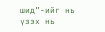шид”-ийг нь үзэх нь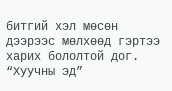битгий хэл мөсөн дээрээс мөлхөөд гэртээ харих бололтой дог. “Хуучны эд”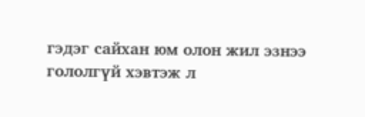гэдэг сайхан юм олон жил эзнээ гололгүй хэвтэж л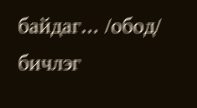байдаг... /обод/
бичлэг